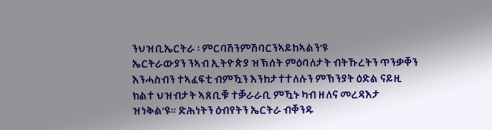ንህዝቢኤርትራ ፡ ምርባሽንምሽባርንኣይከኣልን’ዩ
ኤርትራውያን ንኣብ ኢትዮጵያ ዝኽሰት ምዕባለታት ብትኹረትን ጥንቃቐን እንሓስብን ተኣፈፍቲ ብምዃን እንከታተተለሉን ምኽንያት ዕድል ናይዚ ክልተ ህዝብታት ኣጸቢቑ ተቓራራቢ ምዃኑ ካብ ዘለና መረዳእታ ዝነቅል’ዩ። ድሕነትን ዕብየትን ኤርትራ ብቐንዱ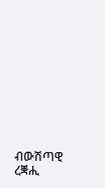ብውሽጣዊ ረቛሒ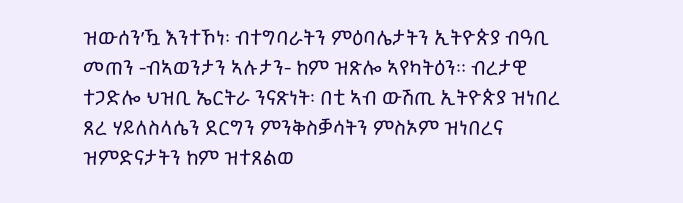ዝውሰን’ዃ እንተኾነ፡ ብተግባራትን ምዕባሌታትን ኢትዮጵያ ብዓቢ መጠን -ብኣወንታን ኣሉታን- ከም ዝጽሎ ኣየካትዕን። ብረታዊ ተጋድሎ ህዝቢ ኤርትራ ንናጽነት፡ በቲ ኣብ ውሽጢ ኢትዮጵያ ዝነበረ ጸረ ሃይለስላሴን ደርግን ምንቅስቓሳትን ምስኦም ዝነበረና ዝምድናታትን ከም ዝተጸልወ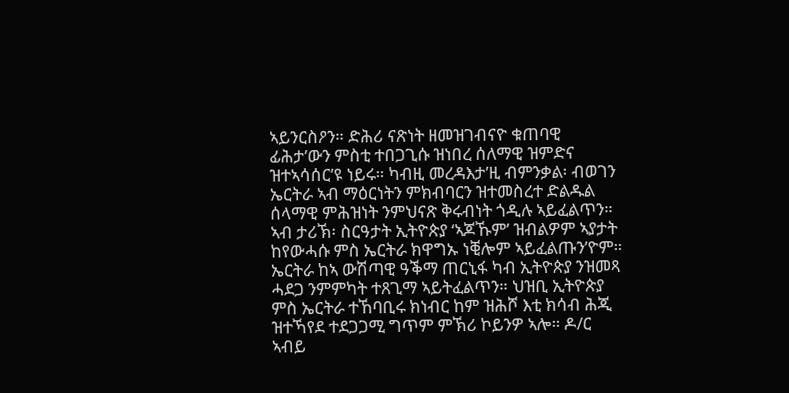ኣይንርስዖን። ድሕሪ ናጽነት ዘመዝገብናዮ ቁጠባዊ ፊሕታ’ውን ምስቲ ተበጋጊሱ ዝነበረ ሰለማዊ ዝምድና ዝተኣሳሰር’ዩ ነይሩ። ካብዚ መረዳእታ’ዚ ብምንቃል፡ ብወገን ኤርትራ ኣብ ማዕርነትን ምክብባርን ዝተመስረተ ድልዱል ሰላማዊ ምሕዝነት ንምህናጽ ቅሩብነት ጎዲሉ ኣይፈልጥን።
ኣብ ታሪኽ፡ ስርዓታት ኢትዮጵያ ‘ኣጆኹም’ ዝብልዎም ኣያታት ከየውሓሱ ምስ ኤርትራ ክዋግኡ ነቒሎም ኣይፈልጡን’ዮም። ኤርትራ ከኣ ውሽጣዊ ዓቕማ ጠርኒፋ ካብ ኢትዮጵያ ንዝመጻ ሓደጋ ንምምካት ተጸጊማ ኣይትፈልጥን። ህዝቢ ኢትዮጵያ ምስ ኤርትራ ተኸባቢሩ ክነብር ከም ዝሕሾ እቲ ክሳብ ሕጂ ዝተኻየደ ተደጋጋሚ ግጥም ምኽሪ ኮይንዎ ኣሎ። ዶ/ር ኣብይ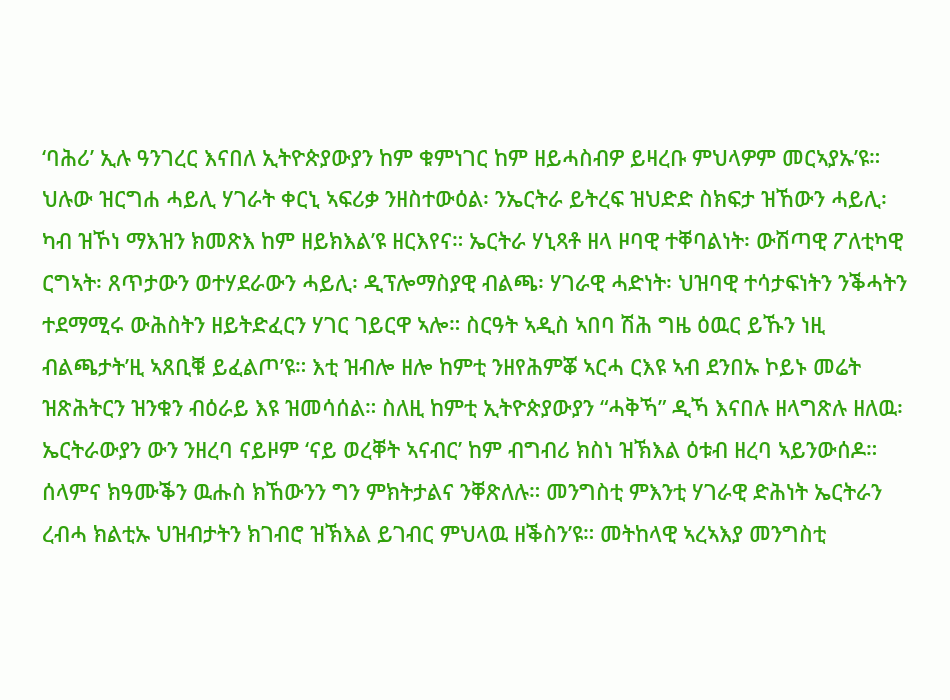‘ባሕሪ’ ኢሉ ዓንገረር እናበለ ኢትዮጵያውያን ከም ቁምነገር ከም ዘይሓስብዎ ይዛረቡ ምህላዎም መርኣያኡ’ዩ።
ህሉው ዝርግሐ ሓይሊ ሃገራት ቀርኒ ኣፍሪቃ ንዘስተውዕል፡ ንኤርትራ ይትረፍ ዝህድድ ስክፍታ ዝኸውን ሓይሊ፡ ካብ ዝኾነ ማእዝን ክመጽእ ከም ዘይክእል’ዩ ዘርእየና። ኤርትራ ሃኒጻቶ ዘላ ዞባዊ ተቐባልነት፡ ውሽጣዊ ፖለቲካዊ ርግኣት፡ ጸጥታውን ወተሃደራውን ሓይሊ፡ ዲፕሎማስያዊ ብልጫ፡ ሃገራዊ ሓድነት፡ ህዝባዊ ተሳታፍነትን ንቕሓትን ተደማሚሩ ውሕስትን ዘይትድፈርን ሃገር ገይርዋ ኣሎ። ስርዓት ኣዲስ ኣበባ ሽሕ ግዜ ዕዉር ይኹን ነዚ ብልጫታት’ዚ ኣጸቢቑ ይፈልጦ’ዩ። እቲ ዝብሎ ዘሎ ከምቲ ንዘየሕምቖ ኣርሓ ርእዩ ኣብ ደንበኡ ኮይኑ መሬት ዝጽሕትርን ዝንቁን ብዕራይ እዩ ዝመሳሰል። ስለዚ ከምቲ ኢትዮጵያውያን “ሓቅኻ” ዲኻ እናበሉ ዘላግጽሉ ዘለዉ፡ ኤርትራውያን ውን ንዘረባ ናይዞም ‘ናይ ወረቐት ኣናብር’ ከም ብግብሪ ክስነ ዝኽእል ዕቱብ ዘረባ ኣይንውሰዶ።
ሰላምና ክዓሙቕን ዉሑስ ክኸውንን ግን ምክትታልና ንቐጽለሉ። መንግስቲ ምእንቲ ሃገራዊ ድሕነት ኤርትራን ረብሓ ክልቲኡ ህዝብታትን ክገብሮ ዝኽእል ይገብር ምህላዉ ዘቕስን’ዩ። መትከላዊ ኣረኣእያ መንግስቲ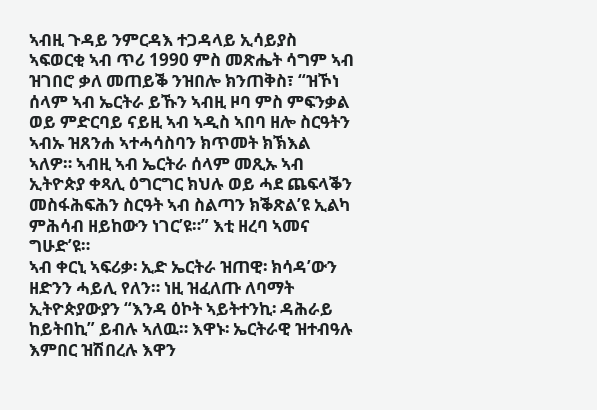ኣብዚ ጉዳይ ንምርዳእ ተጋዳላይ ኢሳይያስ ኣፍወርቂ ኣብ ጥሪ 1990 ምስ መጽሔት ሳግም ኣብ ዝገበሮ ቃለ መጠይቕ ንዝበሎ ክንጠቅስ፣ “ዝኾነ ሰላም ኣብ ኤርትራ ይኹን ኣብዚ ዞባ ምስ ምፍንቃል ወይ ምድርባይ ናይዚ ኣብ ኣዲስ ኣበባ ዘሎ ስርዓትን ኣብኡ ዝጸንሐ ኣተሓሳስባን ክጥመት ክኽእል ኣለዎ። ኣብዚ ኣብ ኤርትራ ሰላም መጺኡ ኣብ ኢትዮጵያ ቀጻሊ ዕግርግር ክህሉ ወይ ሓደ ጨፍላቕን መስፋሕፍሕን ስርዓት ኣብ ስልጣን ክቕጽል’ዩ ኢልካ ምሕሳብ ዘይከውን ነገር’ዩ።” እቲ ዘረባ ኣመና ግሁድ’ዩ።
ኣብ ቀርኒ ኣፍሪቃ፡ ኢድ ኤርትራ ዝጠዊ፡ ክሳዳ’ውን ዘድንን ሓይሊ የለን። ነዚ ዝፈለጡ ለባማት ኢትዮጵያውያን “እንዳ ዕኮት ኣይትተንኪ፡ ዳሕራይ ከይትበኪ” ይብሉ ኣለዉ። እዋኑ፡ ኤርትራዊ ዝተብዓሉ እምበር ዝሽበረሉ እዋን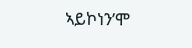ኣይኮነን’ሞ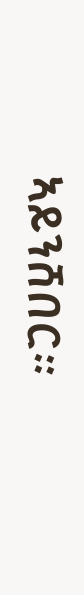ኣይንሸበር።